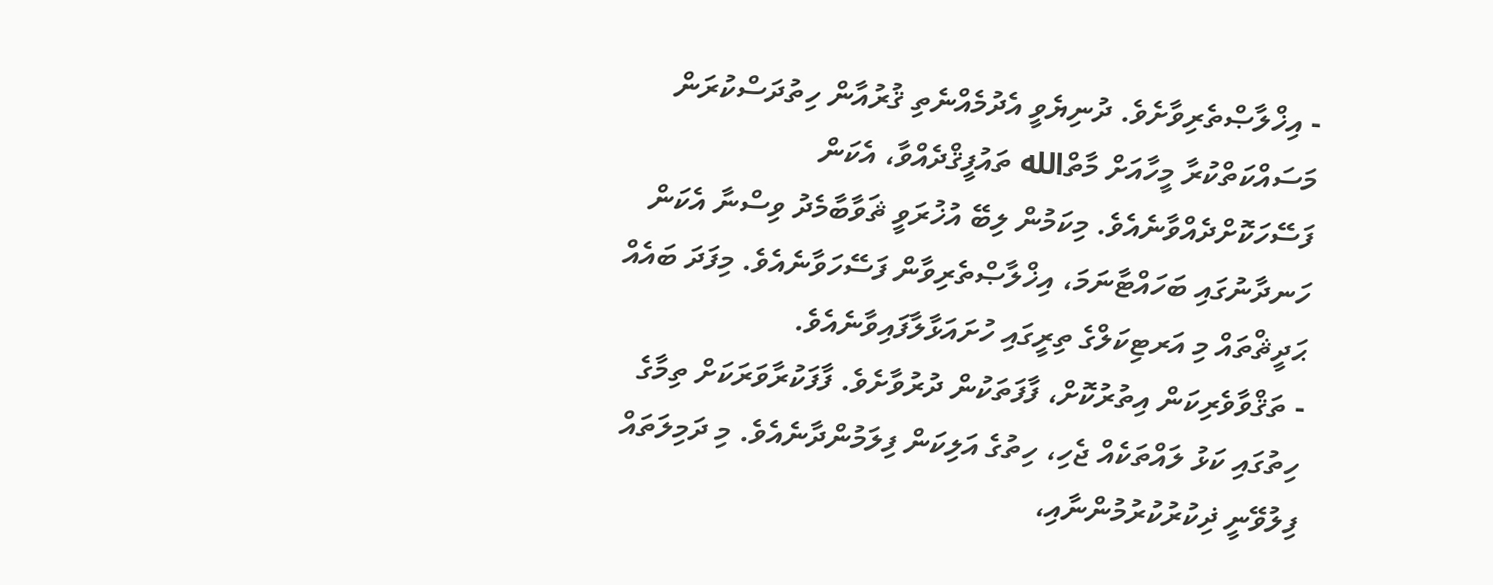- އިޚްލާޞްތެރިވާށެވެ. ދުނިޔެވީ އެދުމެއްނެތި ޤުރުއާން ހިތުދަސްކުރަން މަސައްކަތްކުރާ މީހާއަށް މާތްالله ތައުފީޤްދެއްވާ، އެކަން ފަސޭހަކޮށްދެއްވާނެއެވެ. މިކަމުން ލިބޭ އުޚުރަވީ ޘަވާބާމެދު ވިސްނާ އެކަން ހަނދާނުގައި ބަހައްޓާނަމަ، އިޚްލާޞްތެރިވާން ފަސޭހަވާނެއެވެ. މިފަދަ ބައެއް ޙަދީޘްތައް މި އަރޓިކަލްގެ ތިރީގައި ހުށައަޅާލާފައިވާނެއެވެ.
- ތަޤްވާވެރިކަން އިތުރުކޮށް، ފާފަތަކުން ދުރުވާށެވެ. ފާފަކުރާވަރަކަށް ތިމާގެ ހިތުގައި ކަޅު ލައްތަކެއް ޖެހި، ހިތުގެ އަލިކަން ފިލަމުންދާނެއެވެ. މި ދަމިލަތައް ފިލުވޭނީ ޛިކުރުކުރުމުންނާއި،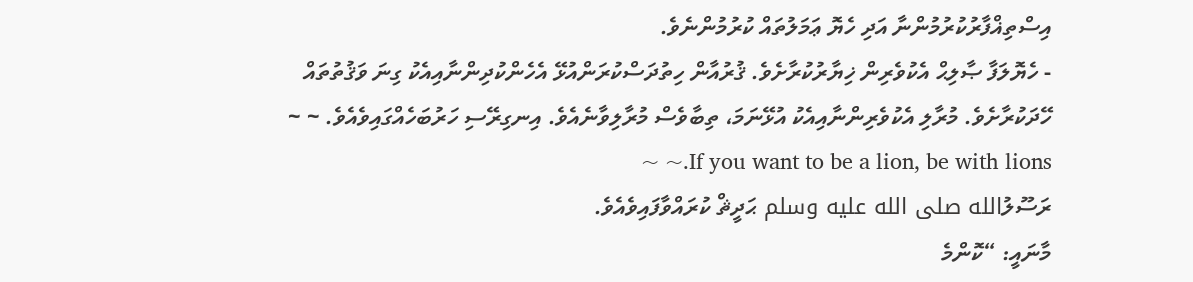އިސްތިޣްފާރުކުރުމުންނާ އަދި ހެޔޮ ޢަމަލުތައް ކުރުމުންނެވެ.
- ހެޔޮލަފާ ޞާލިޙް އެކުވެރިން ޚިޔާރުކުރާށެވެ. ޤުރުއާން ހިތުދަސްކުރަންއުޅޭ އެހެންކުދިންނާއިއެކު ގިނަ ވަޤުތުތައް ހޭދަކުރާށެވެ. މުރާލި އެކުވެރިންނާއިއެކު އުޅޭނަމަ، ތިބާވެސް މުރާލިވާނެއެވެ. އިނގިރޭސި ހަރުބަހެއްގައިވެއެވެ. ~ ~ If you want to be a lion, be with lions.~ ~
ރަސޫލުالله صلى الله عليه وسلم ޙަދީޘް ކުރައްވާފައިވެއެވެ.
މާނައީ: “ކޮންމެ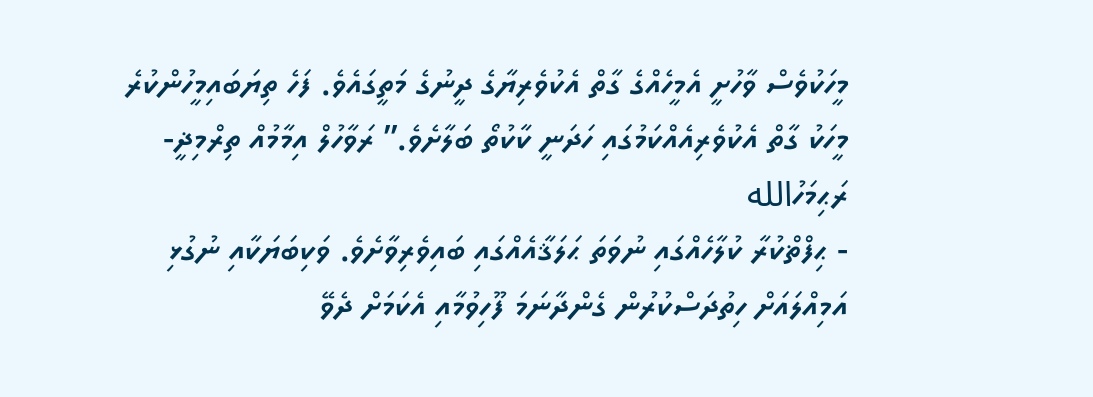މީހަކުވެސް ވާހުށީ އެމީހެއްގެ ގާތް އެކުވެރިޔާގެ ދީނުގެ މަތީގައެވެ. ފަހެ ތިޔަބައިމީހުންކުރެ މީހަކު ގާތް އެކުވެރިއެއްކަމުގައި ހަދަނީ ކާކުތޯ ބަލާށެވެ.” ރަވާހުލް އިމާމުއް ތިރްމިޛީ-ރަޙިމަހުالله
- ޙިފްޡްކުރާ ކުލާހެއްގައި ނުވަތަ ޙަލަޤާއެއްގައި ބައިވެރިވާށެވެ. ވަކިބަޔަކާއި ނުގުޅި އަމިއްލައަށް ހިތުދަސްކުރުން ގެންދާނަމަ ފޫހިވުމާއި އެކަމަށް ދެވޭ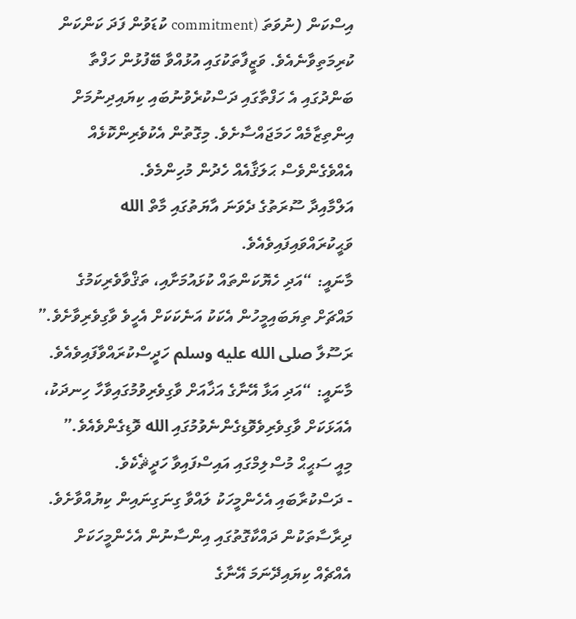އިސްކަން (ނުވަތަ (commitment ކުޑަވުން ފަދަ ކަންކަން ކުރިމަތިވާނެއެވެ. ވަޒީފާތަކުގައި އުޅުއްވާ ބޭފުޅުން ހަފްތާ ބަންދުގައި އެ ހަފްތާގައި ދަސްކުރެވުނުބައި ކިޔައިދިނުމަށް އިންތިޒާމެއް ހަމަޖައްސާށެވެ. މިގޮތުން އެކުވެރިންކޮޅެއް އެއްވެގެންވެސް ޙަލަޤާއެއް ހެދުން މުހިންމެވެ.
އަލްމާއިދާ ސޫރަތުގެ ދެވަނަ އާޔަތުގައި މާތް الله ވަޙީކުރައްވައިފައިވެއެވެ.
މާނައީ: “އަދި ހެޔޮކަންތައް ކުޅައުމަށާއި، ތަޤްވާވެރިކަމުގެ މައްޗަށް ތިޔަބައިމީހުން އެކަކު އަނެކަކަށް އެހީވެ ވާގިވެރިވާށެވެ.”
ރަސޫލާ صلى الله عليه وسلم ހަދީސްކުރައްވާފައިވެއެވެ.
މާނައީ: “އަދި އަޅާ އޭނާގެ އަޚާއަށް ވާގިވެރިވުމުގައިވާހާ ހިނދަކު، އެއަޅަކަށް ވާގިވެރިވެވޮޑިގެންނެވުމުގައި الله ވޮޑިގެންވެއެވެ.”
މިއީ ސަޙީޙް މުސްލިމްގައި އައިސްފައިވާ ހަދީޘެކެވެ.
- ދަސްކުރާބައި އެހެންމީހަކު ލައްވާ ގިނަގިނައިން ކިޔުއްވާށެވެ. ދިރާސާތަކުން ދައްކާގޮތުގައި އިންސާނުން އެހެންމީހަކަށް އެއްޗެއް ކިޔައިދޭނަމަ އޭނާގެ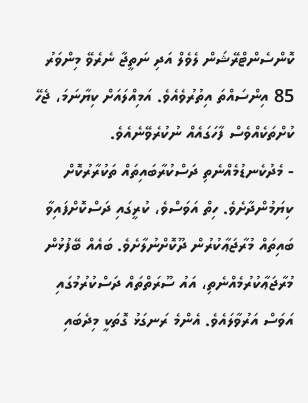ކޮންސެންޓްރޭޝަން ލެވެލް އަދި ނަތީޖާ ނެރެވޭ މިންވަރު 85 އިންސައްތަ އިތުރުވެއެވެ. އަމިއްލައަށް ކިޔާނަމަ، ޖެހޭ ކުށްތަކެއްވެސް ފާހަގައެއް ނުކުރެވޭނެއެވެ.
- މެދުކެނޑުމެއްނެތި ދަސްކުރާބައިތައް ތަކުރާރުކޮށް ކިޔަމުންދާށެވެ. ހިތް އަވަސްވެ، ކުރީގައި ދަސްކޮށްފައިވާ ބައިތައް މުރާޖަޢާކުރުން ދޫކޮށްނުލާށެވެ. ބައެއް ބޭފުޅުން މުރާޖަޢާކުރުމެއްނެތި، އައު ސޫރަތްތައް ދަސްކުރުމުގައި އަވަސް އަރުވާލައެވެ. އެންމެ ރަނގަޅު ގޮތަކީ މިދެބައި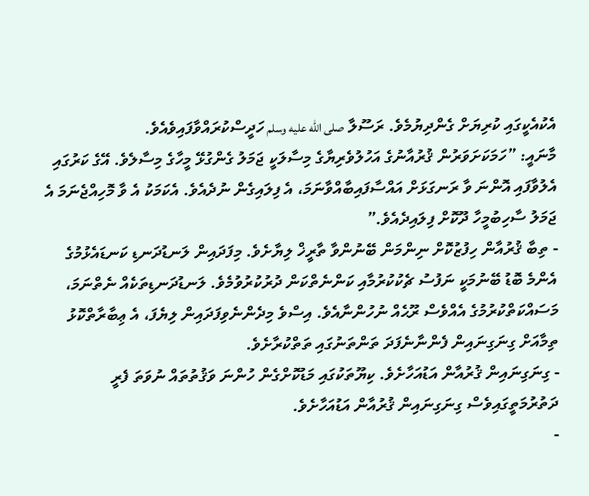އެކުއެކީގައި ކުރިޔަށް ގެންދިޔުމެވެ. ރަސޫލާ صلى الله عليه وسلم ހަދީސްކުރައްވާފައިވެއެވެ.
މާނައީ: ”ހަމަކަށަވަރުން ޤުރުއާނުގެ އަހުލުވެރިޔާގެ މިސާލަކީ ޖަމަލު ގެންގުޅޭ މީހާގެ މިސާލެވެ. އޭގެ ކަރުގައި އެލުވާފައި އޮންނަ ވާ ރަނގަޅަށް އައްސާފައިބާއްވާނަމަ، އެ ފިލައިގެން ނުދެއެވެ. އެކަމަކު އެ ވާ މޮހިއްޖެނަމަ އެ ޖަމަލު ސާހިބުމީހާ ދޫކޮށް ފިލައިދެއެވެ.”
- ތިބާ ޤުރުއާން ހިފުޒުކޮށް ނިންމަން ބޭނުންވާ ތާރީޚް ލިޔާށެވެ. މިފަދައިން ލަނޑުދަނޑި ކަނޑައެޅުމުގެ އެންމެ ބޮޑު ބޭނުމަކީ ނަފުސު ޗެކުކުރުމާއި ކަންނެތްކަން ދުރުކުރުވުމެވެ. ލަނޑުދަނޑިތަކެއް ނެތްނަމަ، މަސައްކަތްކުރުމުގެ އެއްވެސް ރޫޙެއް ނުހުންނާއެވެ. އިސްވެ މިދެންނެވިފަދައިން ލިޔެފަ، އެ ޢިބާރާތްކޮޅު ތިމާއަށް ގިނަގިނައިން ފެންނާނެފަދަ ތަންތަނުގައި ތަތްކުރާށެވެ.
- ގިނަގިނައިން ޤުރުއާން އަޑުއަހާށެވެ. ކިޔޫތަކުގައި މަޑުކޮށްގެން ހުންނަ ވަޤުތުތައް ނުވަތަ ފެރީ ދަތުރުމަތީގައިވެސް ގިނަގިނައިން ޤުރުއާން އަޑުއަހާށެވެ.
-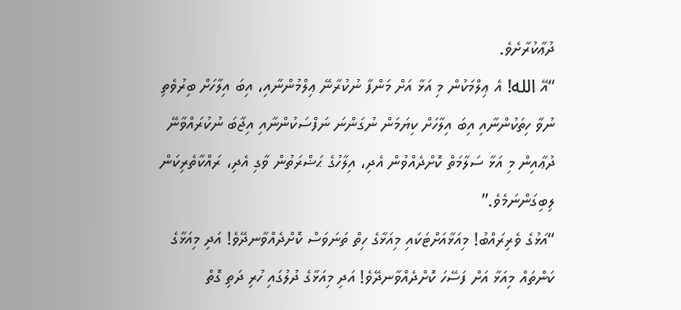ދުޢާކުރާށެވެ.
“އޭ الله! އެ ޢިލްމަކުން މި އަޅާ އަށް މަންފާ ނުކުރާނޭ ޢިލްމުންނާއި، އިބަ އިލާހަށް ބިރުވެތި ނުވާ ހިތަކުންނާއި އިބަ އިލާހަށް ކިޔަމަން ނުގަންނަ ނަފްސަކުންނާއި އިޖާބަ ނުކުރައްވާނޭ ދުޢާއިން މި އަޅާ ސަލާމަތް ކޮށްދެއްވުން އެދި، އިލާހުގެ ޙަޟްރަތުން ވާގި އެދި، ރައްކާތެރިކަން ލިބިގަންނަމެވެ.”
“އަޅުގެ ވެރިރައްބު! މިއަޅާއަށްޓަކައި މިއަޅާގެ ހިތް ތަނަވަސް ކޮށްދެއްވާނދޭވެ! އަދި މިއަޅާގެ ކަންތައް މިއަޅާ އަށް ފަސޭހަ ކޮށްދެއްވާނދޭވެ! އަދި މިއަޅާގެ ދުލުގައި ހުރި ދަތި ގޮތް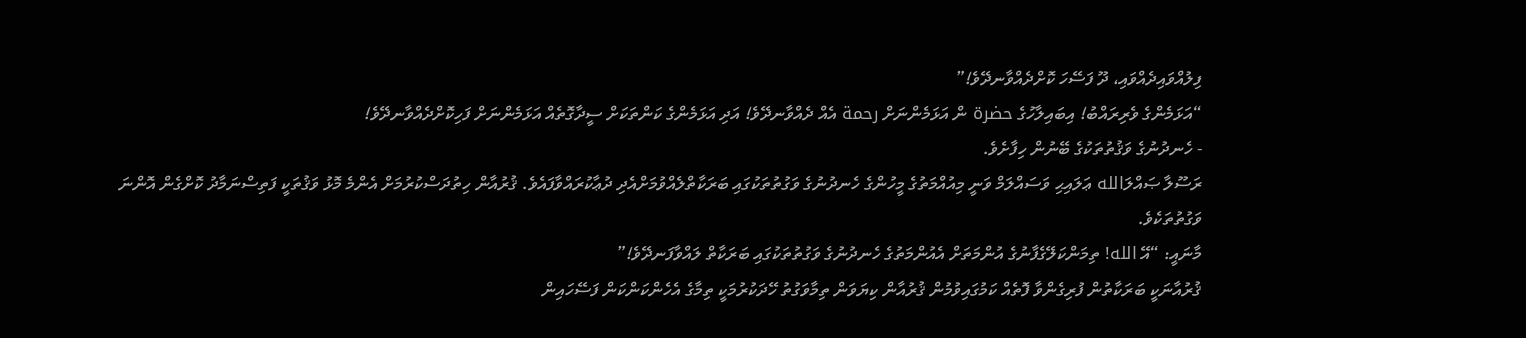ފިލުއްވައިދެއްވައި، ދޫ ފަސޭހަ ކޮށްދެއްވާނދޭވެ!”
“އަޅަމެންގެ ވެރިރައްބު! އިބައިލާހުގެ حضرة ން އަޅަމެންނަށް رحمة އެއް ދެއްވާނދޭވެ! އަދި އަޅަމެންގެ ކަންތަކަށް ސީދާގޮތެއް އަޅަމެންނަށް ފަހިކޮށްދެއްވާނދޭވެ!
- ހެނދުނުގެ ވަޤުތުތަކުގެ ބޭނުން ހިފާށެވެ.
ރަސޫލާ ޞައްލަالله ޢަލައިޙި ވަސައްލަމް ވަނީ މިއުއްމަތުގެ މީހުންގެ ހެނދުނުގެ ވަގުތުތަކުގައި ބަރަކާތްލެއްވުމަށްއެދި ދުޢާކުރައްވާފައެވެ. ޤުރުއާން ހިތުދަސްކުރުމަށް އެންމެ މޮޅު ވަޤުތަކީ ފަތިސްނަމާދު ކޮށްގެން އޮންނަ ވަގުތުތަކެވެ.
މާނައީ: “އޭ الله! ތިމަންކަލޭގެފާނުގެ އުންމަތަށް އެއުންމަތުގެ ހެނދުނުގެ ވަގުތުތަކުގައި ބަރަކާތް ލައްވާފަނދޭވެ!”
ޤުރުއާނަކީ ބަރަކާތުން ފުރިގެންވާ ފޮތެއް ކަމުގައިވުމުން ޤުރުއާން ކިޔަވަން ތިމާވަގުތު ހޭދަކުރުމަކީ ތިމާގެ އެހެންކަންކަން ފަސޭހައިން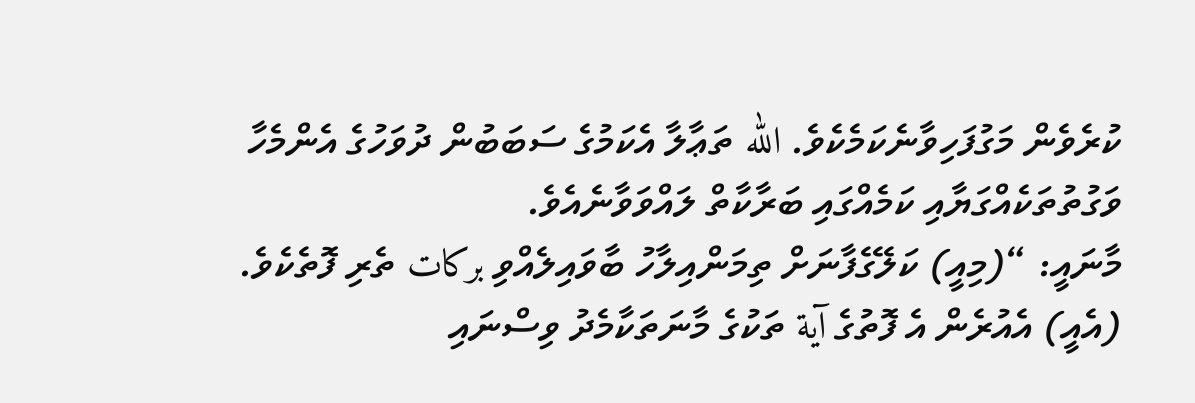ކުރެވެން މަގުފަހިވާނެކަމެކެވެ. الله ތަޢާލާ އެކަމުގެ ސަބަބުން ދުވަހުގެ އެންމެހާ ވަގުތުތަކެއްގަޔާއި ކަމެއްގައި ބަރާކާތް ލައްވަވާނެއެވެ.
މާނައީ: “(މިއީ) ކަލޭގެފާނަށް ތިމަންއިލާހު ބާވައިލެއްވި بركات ތެރި ފޮތެކެވެ. (އެއީ) އެއުރެން އެ ފޮތުގެ آية ތަކުގެ މާނަތަކާމެދު ވިސްނައި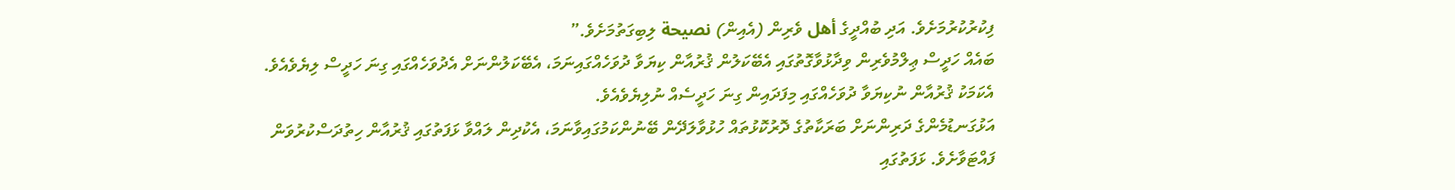ފިކުރުކުރުމަށެވެ. އަދި ބުއްދީގެ أهل ވެރިން (އެއިން) نصيحة ލިބިގަތުމަށެވެ.”
ބައެއް ހަދީސް ޢިލްމުވެރިން ވިދާޅުވާގޮތުގައި އެބޭކަލުން ޤުރުއާން ކިޔަވާ ދުވަހެއްގައިނަމަ، އެބޭކަލުންނަށް އެދުވަހެއްގައި ގިނަ ހަދީސް ލިޔެވެއެވެ. އެކަމަކު ޤުރުއާން ނުކިޔަވާ ދުވަހެއްގައި މިފަދައިން ގިނަ ހަދީސެއް ނުލިޔެވެއެވެ.
އަޅުގަނޑުމެންގެ ދަރިންނަށް ބަރަކާތުގެ ދޮރުކޮޅުތައް ހުޅުވާލަދޭން ބޭނުންކަމުގައިވާނަމަ، އެކުދިން ލައްވާ ޅަފަތުގައި ޤުރުއާން ހިތުދަސްކުރުވަން ފައްޓަވާށެވެ. ޅަފަތުގައި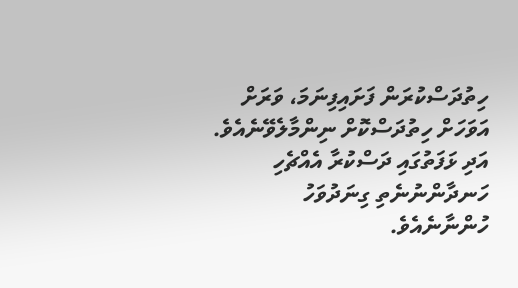ހިތުދަސްކުރަން ފަށައިފިނަމަ، ވަރަށް އަވަހަށް ހިތުދަސްކޮށް ނިންމާލެވޭނެއެވެ. އަދި ޅަފަތުގައި ދަސްކުރާ އެއްޗެހި ހަނދާންނުނެތި ގިނަދުވަހު ހުންނާނެއެވެ.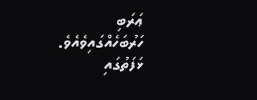ޢަރަބި ހަރުބަހެއްގައިވެއެވެ.
ޅަފަތުގައި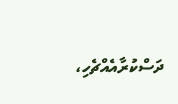ދަސްކުރާއެއްޗެހި،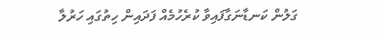ގަލުން ކަނޑާނަގާފައިވާ ކުރެހުމެއް ފަދައިން ހިތުގައި ހަރުލާ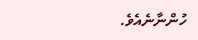ހުންނާނެއެވެ.